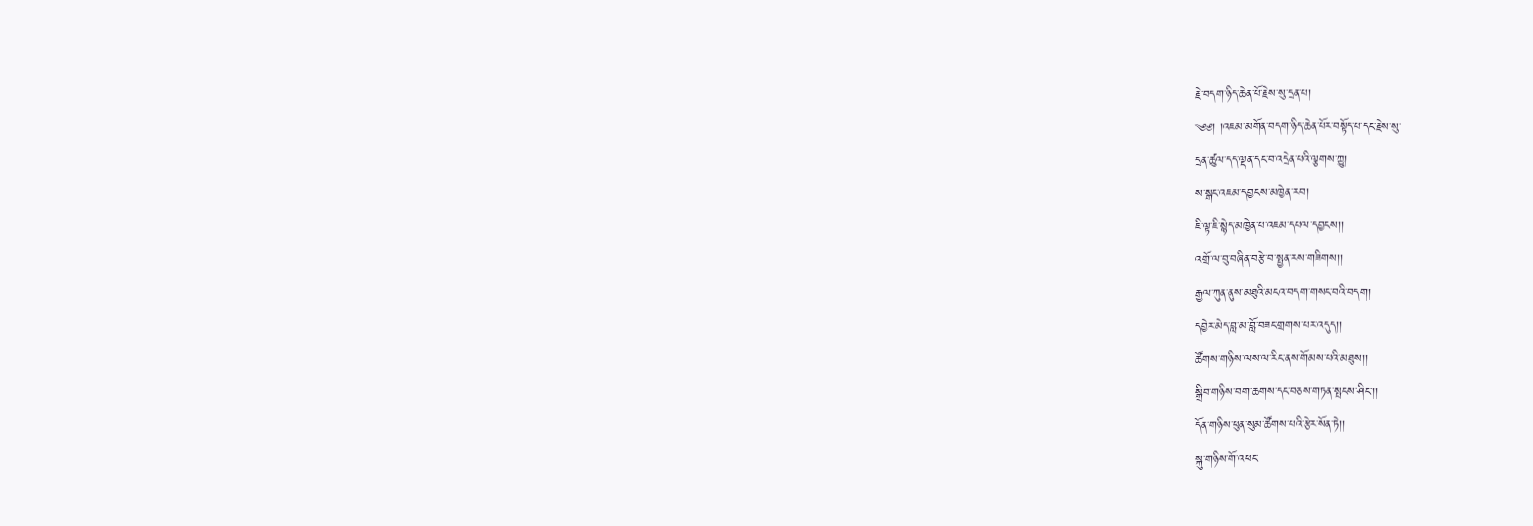རྗེ་བདག་ཉིད་ཆེན་པོ་རྗེས་སུ་དྲན་པ།
༄༅། །འཇམ་མགོན་བདག་ཉིད་ཆེན་པོར་བསྟོད་པ་དང་རྗེས་སུ་
དྲན་ཚུལ་དད་ལྡན་དང་བ་འདྲེན་པའི་ལྕགས་ཀྱུ།
ས་སྒང་འཇམ་དབྱངས་མཁྱེན་རབ།
ཇི་ལྟ་ཇི་སྙེད་མཁྱེན་པ་འཇམ་དཔལ་དབྱངས།།
འགྲོ་ལ་བུ་བཞིན་བརྩེ་བ་སྤྱན་རས་གཟིགས།།
རྒྱལ་ཀུན་ནུས་མཐུའི་མངའ་བདག་གསང་བའི་བདག།
དབྱེར་མེད་བླ་མ་བློ་བཟང་གྲགས་པར་འདུད།།
ཚོགས་གཉིས་ལས་ལ་རིང་ནས་གོམས་པའི་མཐུས།།
སྒྲིབ་གཉིས་བག་ཆགས་དང་བཅས་གཏན་སྤངས་ཤིང་།།
དོན་གཉིས་ཕུན་སུམ་ཚོགས་པའི་རྩེར་སོན་ཏེ།།
སྐུ་གཉིས་གོ་འཕང་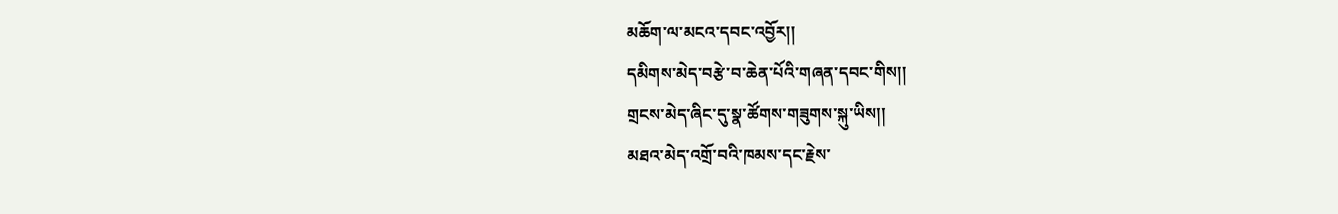མཆོག་ལ་མངའ་དབང་འབྱོར།།
དམིགས་མེད་བརྩེ་བ་ཆེན་པོའི་གཞན་དབང་གིས།།
གྲངས་མེད་ཞིང་དུ་སྣ་ཚོགས་གཟུགས་སྐུ་ཡིས།།
མཐའ་མེད་འགྲོ་བའི་ཁམས་དང་རྗེས་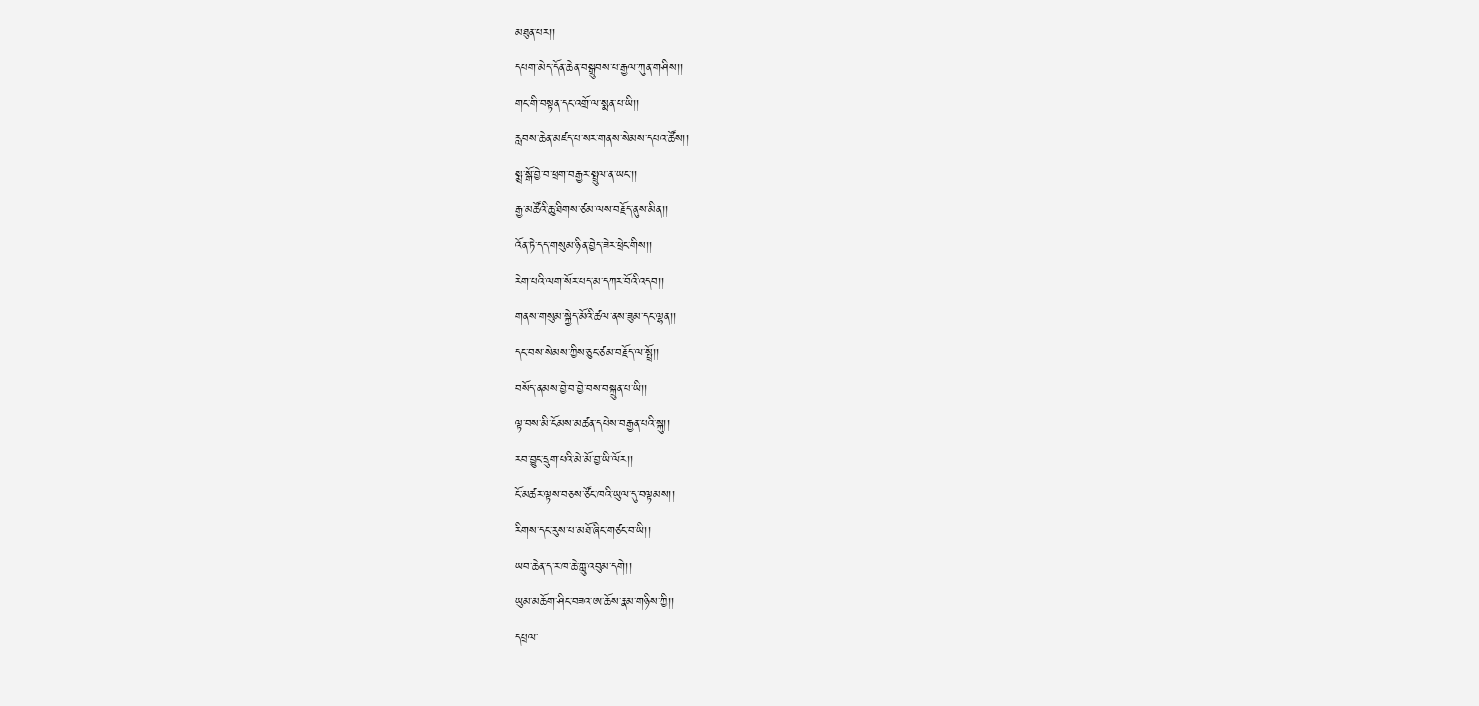མཐུན་པར།།
དཔག་མེད་དོན་ཆེན་བསྒྲུབས་པ་རྒྱལ་ཀུན་གཤིས།།
གང་གི་བསྟན་དང་འགྲོ་ལ་སྨན་པ་ཡི།།
རླབས་ཆེན་མཛད་པ་སར་གནས་སེམས་དཔའ་ཚོས།།
སྨྲ་སྒོ་བྱེ་བ་ཕྲག་བརྒྱར་སྤྲུལ་ན་ཡང་།།
རྒྱ་མཚོའི་ཆུ་ཐིགས་ཙམ་ལས་བརྗོད་ནུས་མིན།།
འོན་ཏེ་དད་གསུམ་ཉིན་བྱེད་ཟེར་ཕྲེང་གིས།།
རེག་པའི་ལག་སོར་པད་མ་དཀར་བོའི་འདབ།།
གནས་གསུམ་སྐྱེད་མོའི་ཚལ་ནས་ཟུམ་དང་ལྷན།།
དང་བས་སེམས་ཀྱིས་ཅུང་ཙམ་བརྗོད་ལ་སྤྲོ།།
བསོད་ནམས་བྱེ་བ་བྱེ་བས་བསྐྲུན་པ་ཡི།།
ལྟ་བས་མི་ངོམས་མཚན་དཔེས་བརྒྱན་པའི་སྐུ།།
རབ་བྱུང་དྲུག་པའི་མེ་མོ་བྱ་ཡི་ལོར།།
ངོ་མཚར་ལྟས་བཅས་ཙོང་ཁའི་ཡུལ་དུ་བལྟམས།།
རིགས་དང་རུས་པ་མཐོ་ཞིང་གཙང་བ་ཡི།།
ཡབ་ཆེན་ད་ར་ཁ་ཆེ་ཀླུ་འབུམ་དགེ།།
ཡུམ་མཆོག་ཤིང་བཟའ་ཨ་ཆོས་རྣམ་གཉིས་ཀྱི།།
དཔྲལ་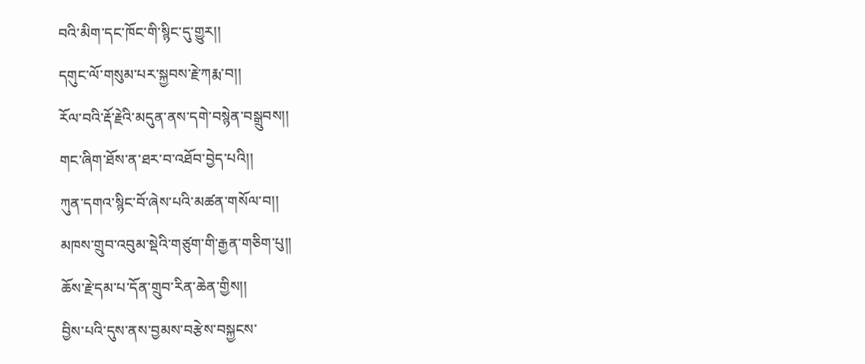བའི་མིག་དང་ཁོང་གི་སྙིང་དུ་གྱུར།།
དགུང་ལོ་གསུམ་པར་སྐྱབས་རྗེ་ཀརྨ་བ།།
རོལ་བའི་རྡོ་རྗེའི་མདུན་ནས་དགེ་བསྙེན་བསྒྲུབས།།
གང་ཞིག་ཐོས་ན་ཐར་བ་འཐོབ་བྱེད་པའི།།
ཀུན་དགའ་སྙིང་བོ་ཞེས་པའི་མཚན་གསོལ་བ།།
མཁས་གྲུབ་འབུམ་སྡེའི་གཙུག་གི་རྒྱན་གཅིག་པུ།།
ཆོས་རྗེ་དམ་པ་དོན་གྲུབ་རིན་ཆེན་གྱིས།།
བྱིས་པའི་དུས་ནས་བྱམས་བརྩེས་བསྐྱངས་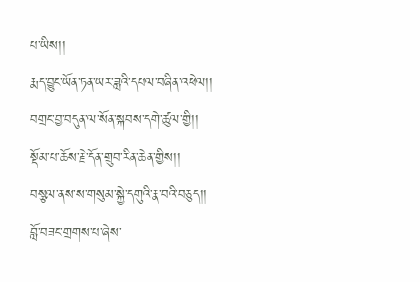པ་ཡིས།།
རྨད་བྱུང་ཡོན་ཏན་ཡར་ཟླའི་དཔལ་བཞིན་འཕེལ།།
བགྲང་བྱ་བདུན་ལ་སོན་སྐབས་དགེ་ཚུལ་གྱི།།
སྡོམ་པ་ཆོས་རྗེ་དོན་གྲུབ་རིན་ཆེན་གྱིས།།
བསྩལ་ནས་ས་གསུམ་སྐྱེ་དགུའི་རྣ་བའི་བཅུད།།
བློ་བཟང་གྲགས་པ་ཞེས་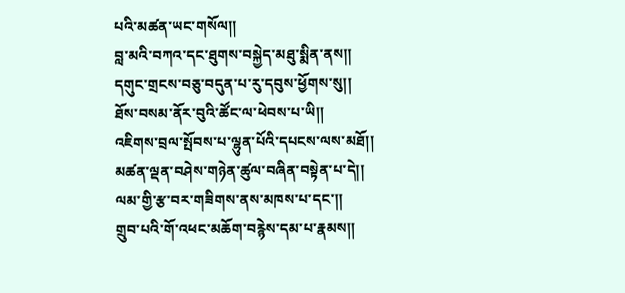པའི་མཚན་ཡང་གསོལ།།
བླ་མའི་བཀའ་དང་ཐུགས་བསྐྱེད་མཐུ་སྨིན་ནས།།
དགུང་གྲངས་བཅུ་བདུན་པ་རུ་དབུས་ཕྱོགས་སུ།།
ཐོས་བསམ་ནོར་བུའི་ཚོང་ལ་ཕེབས་པ་ཡི།།
འཇིགས་བྲལ་སྤོབས་པ་ལྷུན་པོའི་དཔངས་ལས་མཐོ།།
མཚན་ལྡན་བཤེས་གཉེན་ཚུལ་བཞིན་བསྟེན་པ་དེ།།
ལམ་གྱི་རྩ་བར་གཟིགས་ནས་མཁས་པ་དང་།།
གྲུབ་པའི་གོ་འཕང་མཆོག་བརྙེས་དམ་པ་རྣམས།།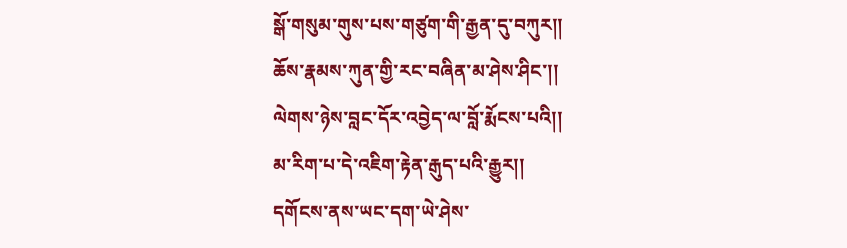སྒོ་གསུམ་གུས་པས་གཙུག་གི་རྒྱན་དུ་བཀུར།།
ཆོས་རྣམས་ཀུན་གྱི་རང་བཞིན་མ་ཤེས་ཤིང་།།
ལེགས་ཉེས་བླང་དོར་འབྱེད་ལ་བློ་རྨོངས་པའི།།
མ་རིག་པ་དེ་འཇིག་རྟེན་རྒུད་པའི་རྒྱུར།།
དགོངས་ནས་ཡང་དག་ཡེ་ཤེས་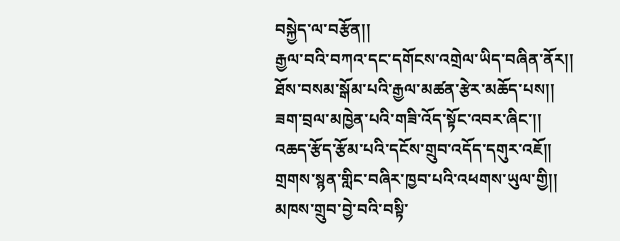བསྐྱེད་ལ་བརྩོན།།
རྒྱལ་བའི་བཀའ་དང་དགོངས་འགྲེལ་ཡིད་བཞིན་ནོར།།
ཐོས་བསམ་སྒོམ་པའི་རྒྱལ་མཚན་རྩེར་མཆོད་པས།།
ཟག་བྲལ་མཁྱེན་པའི་གཟི་འོད་སྟོང་འབར་ཞིང་།།
འཆད་རྩོད་རྩོམ་པའི་དངོས་གྲུབ་འདོད་དགུར་འཇོ།།
གྲགས་སྙན་གླིང་བཞིར་ཁྱབ་པའི་འཕགས་ཡུལ་གྱི།།
མཁས་གྲུབ་བྱེ་བའི་བསྟི་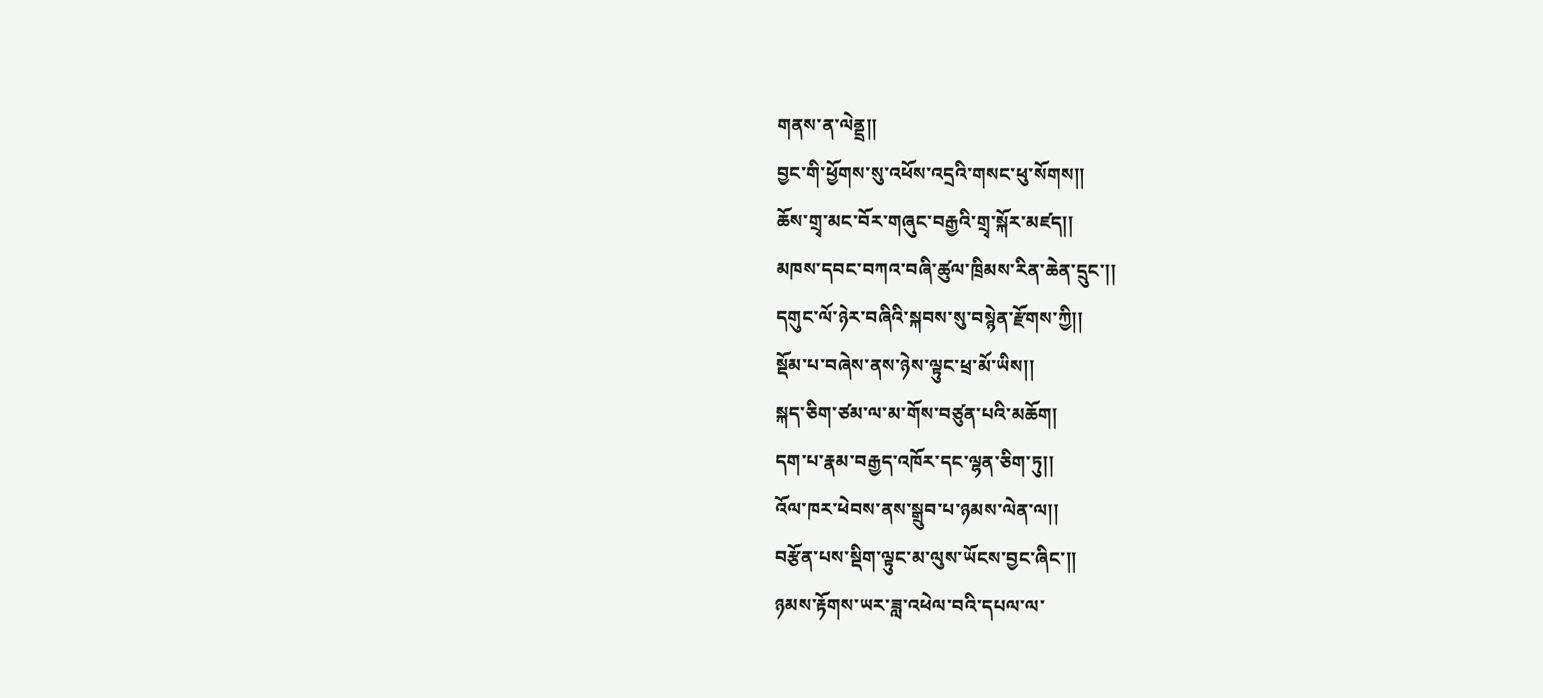གནས་ན་ལེནྡྲ།།
བྱང་གི་ཕྱོགས་སུ་འཕོས་འདྲའི་གསང་ཕུ་སོགས།།
ཆོས་གྲྭ་མང་བོར་གཞུང་བརྒྱའི་གྲྭ་སྐོར་མཛད།།
མཁས་དབང་བཀའ་བཞི་ཚུལ་ཁྲིམས་རིན་ཆེན་དྲུང་།།
དགུང་ལོ་ཉེར་བཞིའི་སྐབས་སུ་བསྙེན་རྫོགས་ཀྱི།།
སྡོམ་པ་བཞེས་ནས་ཉེས་ལྟུང་ཕྲ་མོ་ཡིས།།
སྐད་ཅིག་ཙམ་ལ་མ་གོས་བཙུན་པའི་མཆོག།
དག་པ་རྣམ་བརྒྱད་འཁོར་དང་ལྷན་ཅིག་ཏུ།།
འོལ་ཁར་ཕེབས་ནས་སྒྲུབ་པ་ཉམས་ལེན་ལ།།
བརྩོན་པས་སྡིག་ལྟུང་མ་ལུས་ཡོངས་བྱང་ཞིང་།།
ཉམས་རྟོགས་ཡར་ཟླ་འཕེལ་བའི་དཔལ་ལ་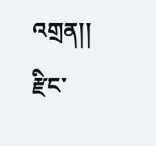འགྲན།།
རྫིང་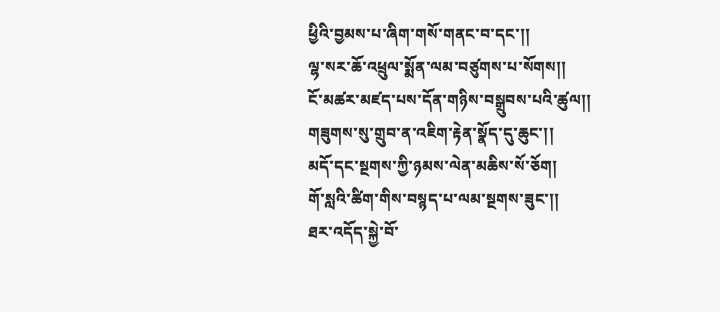ཕྱིའི་བྱམས་པ་ཞིག་གསོ་གནང་བ་དང་།།
ལྷ་སར་ཆོ་འཕྲུལ་སྨོན་ལམ་བཙུགས་པ་སོགས།།
ངོ་མཚར་མཛད་པས་དོན་གཉིས་བསྒྲུབས་པའི་ཚུལ།།
གཟུགས་སུ་གྲུབ་ན་འཇིག་རྟེན་སྣོད་དུ་ཆུང་།།
མདོ་དང་སྔགས་ཀྱི་ཉམས་ལེན་མཆིས་སོ་ཅོག།
གོ་སླའི་ཚིག་གིས་བསྙད་པ་ལམ་སྔགས་ཟུང་།།
ཐར་འདོད་སྐྱེ་བོ་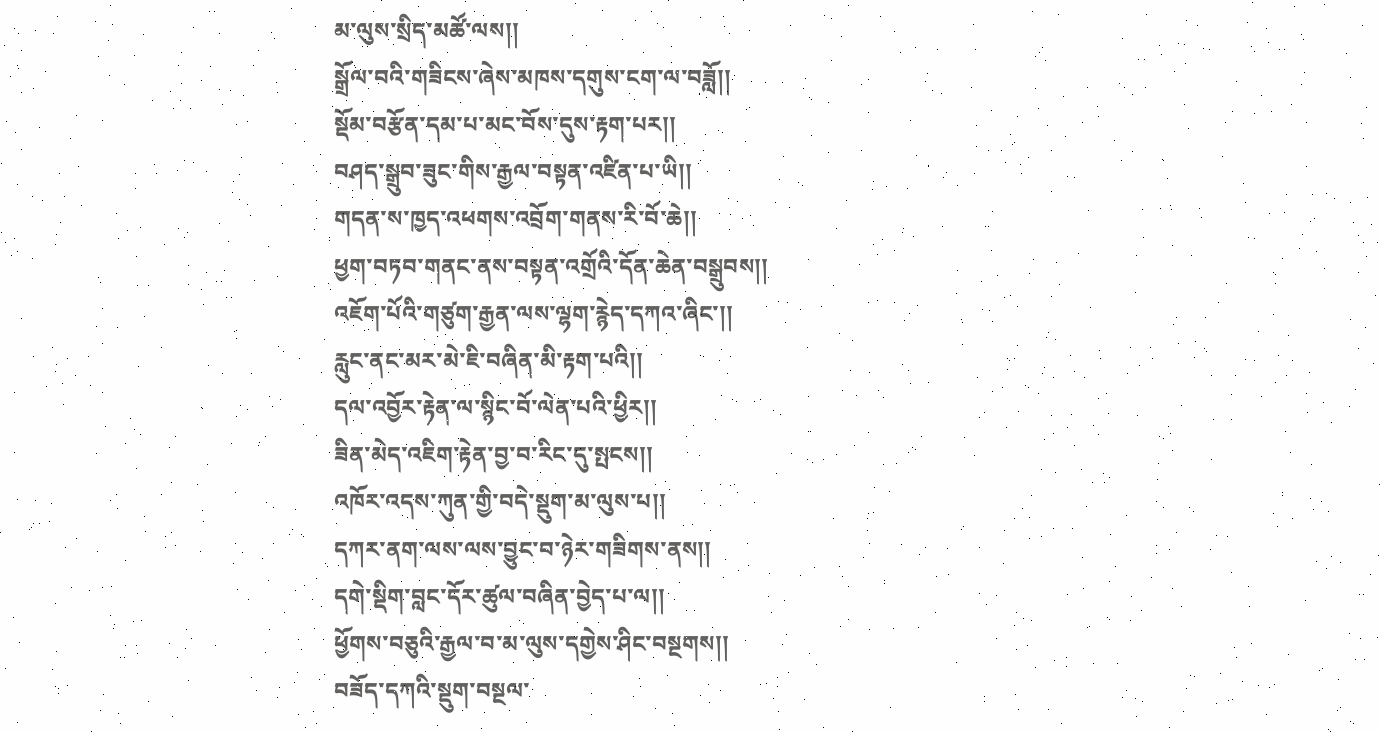མ་ལུས་སྲིད་མཚོ་ལས།།
སྒྲོལ་བའི་གཟིངས་ཞེས་མཁས་དགུས་ངག་ལ་བཟློ།།
སྡོམ་བརྩོན་དམ་པ་མང་བོས་དུས་རྟག་པར།།
བཤད་སྒྲུབ་ཟུང་གིས་རྒྱལ་བསྟན་འཛིན་པ་ཡི།།
གདན་ས་ཁྱད་འཕགས་འབྲོག་གནས་རི་བོ་ཆེ།།
ཕྱག་བཏབ་གནང་ནས་བསྟན་འགྲོའི་དོན་ཆེན་བསྒྲུབས།།
འཇོག་པོའི་གཙུག་རྒྱན་ལས་ལྷག་རྙེད་དཀའ་ཞིང་།།
རླུང་ནང་མར་མེ་ཇི་བཞིན་མི་རྟག་པའི།།
དལ་འབྱོར་རྟེན་ལ་སྙིང་བོ་ལེན་པའི་ཕྱིར།།
ཟིན་མེད་འཇིག་རྟེན་བྱ་བ་རིང་དུ་སྤངས།།
འཁོར་འདས་ཀུན་གྱི་བདེ་སྡུག་མ་ལུས་པ།།
དཀར་ནག་ལས་ལས་བྱུང་བ་ཉེར་གཟིགས་ནས།།
དགེ་སྡིག་བླང་དོར་ཚུལ་བཞིན་བྱེད་པ་ལ།།
ཕྱོགས་བཅུའི་རྒྱལ་བ་མ་ལུས་དགྱེས་ཤིང་བསྔགས།།
བཟོད་དཀའི་སྡུག་བསྔལ་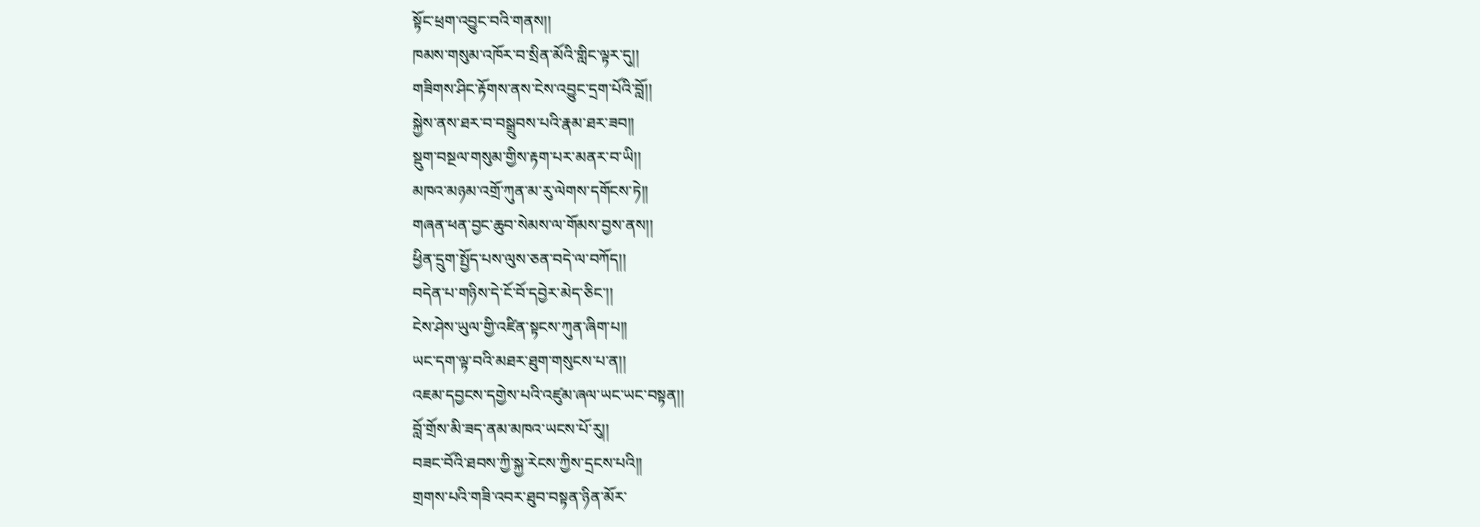སྟོང་ཕྲག་འབྱུང་བའི་གནས།།
ཁམས་གསུམ་འཁོར་བ་སྲིན་མོའི་གླིང་ལྟར་དུ།།
གཟིགས་ཤིང་རྟོགས་ནས་ངེས་འབྱུང་དྲག་པོའི་བློ།།
སྐྱེས་ནས་ཐར་བ་བསྒྲུབས་པའི་རྣམ་ཐར་ཟབ།།
སྡུག་བསྔལ་གསུམ་གྱིས་རྟག་པར་མནར་བ་ཡི།།
མཁའ་མཉམ་འགྲོ་ཀུན་མ་རུ་ལེགས་དགོངས་ཏེ།།
གཞན་ཕན་བྱང་ཆུབ་སེམས་ལ་གོམས་བྱས་ནས།།
ཕྱིན་དྲུག་སྤྱོད་པས་ལུས་ཅན་བདེ་ལ་བཀོད།།
བདེན་པ་གཉིས་དེ་ངོ་བོ་དབྱེར་མེད་ཅིང་།།
ངེས་ཤེས་ཡུལ་གྱི་འཛིན་སྟངས་ཀུན་ཞིག་པ།།
ཡང་དག་ལྟ་བའི་མཐར་ཐུག་གསུངས་པ་ན།།
འཇམ་དབྱངས་དགྱེས་པའི་འཛུམ་ཞལ་ཡང་ཡང་བསྟན།།
བློ་གྲོས་མི་ཟད་ནམ་མཁའ་ཡངས་པོ་རུ།།
བཟང་བོའི་ཐབས་ཀྱི་སྐྱ་རེངས་ཀྱིས་དྲངས་པའི།།
གྲགས་པའི་གཟི་འབར་ཐུབ་བསྟན་ཉིན་མོར་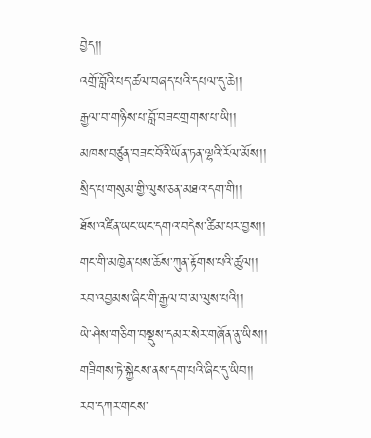བྱེད།།
འགྲོ་བློའི་པད་ཚལ་བཞད་པའི་དཔལ་དུ་ཆེ།།
རྒྱལ་བ་གཉིས་པ་བློ་བཟང་གྲགས་པ་ཡི།།
མཁས་བཙུན་བཟང་བོའི་ཡོན་ཏན་ལྷའི་རོལ་མོས།།
སྲིད་པ་གསུམ་གྱི་ལུས་ཅན་མཐའ་དག་གི།།
ཐོས་འཛིན་ཡང་ཡང་དགའ་བདེས་ཚིམ་པར་བྱས།།
གང་གི་མཁྱེན་པས་ཆོས་ཀུན་རྟོགས་པའི་ཚུལ།།
རབ་འབྱམས་ཞིང་གི་རྒྱལ་བ་མ་ལུས་པའི།།
ཡེ་ཤེས་གཅིག་བསྡུས་དམར་སེར་གཞོན་ནུ་ཡིས།།
གཟིགས་ཏེ་སྐྱེངས་ནས་དག་པའི་ཞིང་དུ་ཡིབ།།
རབ་དཀར་གངས་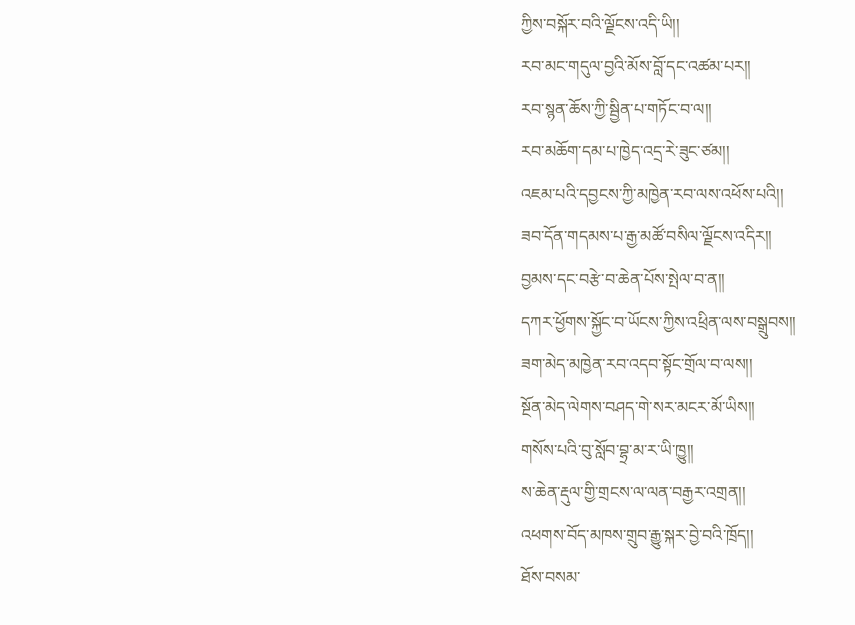ཀྱིས་བསྐོར་བའི་ལྗོངས་འདི་ཡི།།
རབ་མང་གདུལ་བྱའི་མོས་བློ་དང་འཚམ་པར།།
རབ་སྙན་ཆོས་ཀྱི་སྦྱིན་པ་གཏོང་བ་ལ།།
རབ་མཆོག་དམ་པ་ཁྱེད་འདྲ་རེ་ཟུང་ཙམ།།
འཇམ་པའི་དབྱངས་ཀྱི་མཁྱེན་རབ་ལས་འཕོས་པའི།།
ཟབ་དོན་གདམས་པ་རྒྱ་མཚོ་བསིལ་ལྗོངས་འདིར།།
བྱམས་དང་བརྩེ་བ་ཆེན་པོས་སྤེལ་བ་ན།།
དཀར་ཕྱོགས་སྐྱོང་བ་ཡོངས་ཀྱིས་འཕྲིན་ལས་བསྒྲུབས།།
ཟག་མེད་མཁྱེན་རབ་འདབ་སྟོང་གྲོལ་བ་ལས།།
སྔོན་མེད་ལེགས་བཤད་གེ་སར་མངར་མོ་ཡིས།།
གསོས་པའི་བུ་སློབ་བྷྲ་མ་ར་ཡི་ཁྱུ།།
ས་ཆེན་རྡུལ་གྱི་གྲངས་ལ་ལན་བརྒྱར་འགྲན།།
འཕགས་བོད་མཁས་གྲུབ་རྒྱུ་སྐར་བྱེ་བའི་ཁྲོད།།
ཐོས་བསམ་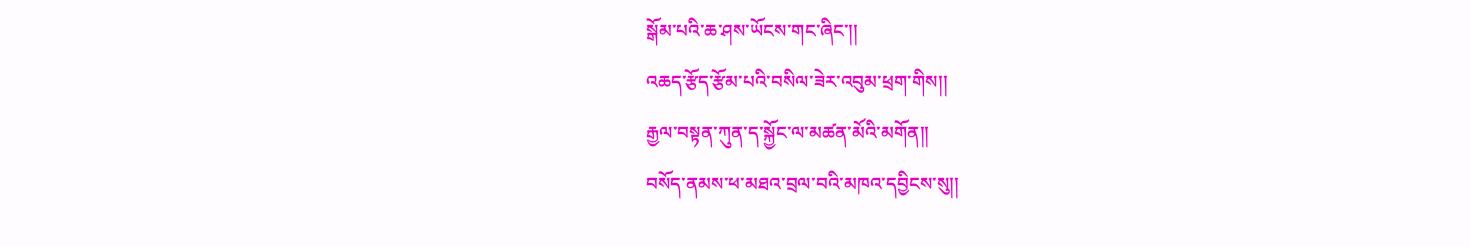སྒོམ་པའི་ཆ་ཤས་ཡོངས་གང་ཞིང་།།
འཆད་རྩོད་རྩོམ་པའི་བསིལ་ཟེར་འབུམ་ཕྲག་གིས།།
རྒྱལ་བསྟན་ཀུན་ད་སྐྱོང་ལ་མཚན་མོའི་མགོན།།
བསོད་ནམས་ཕ་མཐའ་བྲལ་བའི་མཁའ་དབྱིངས་སུ།།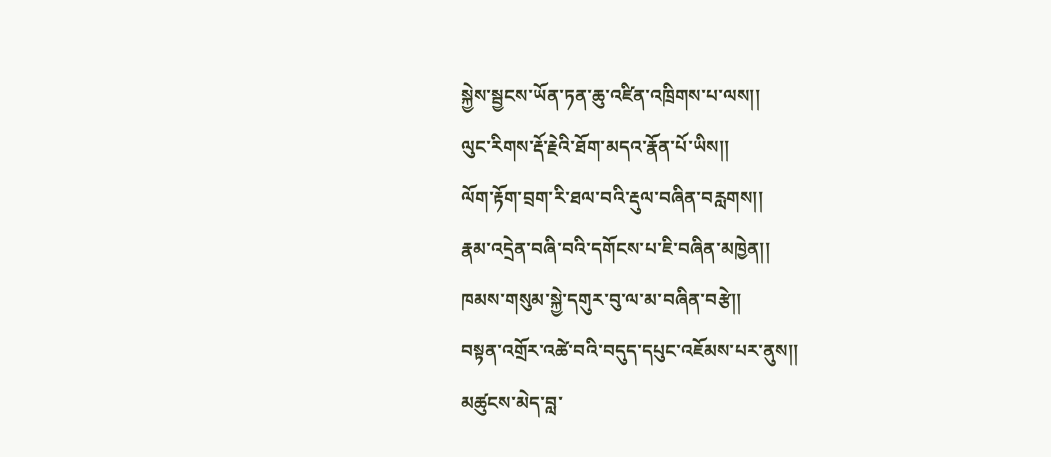སྐྱེས་སྦྱངས་ཡོན་ཏན་ཆུ་འཛིན་འཁྲིགས་པ་ལས།།
ལུང་རིགས་རྡོ་རྗེའི་ཐོག་མདའ་རྣོན་པོ་ཡིས།།
ལོག་རྟོག་བྲག་རི་ཐལ་བའི་རྡུལ་བཞིན་བརླགས།།
རྣམ་འདྲེན་བཞི་བའི་དགོངས་པ་ཇི་བཞིན་མཁྱེན།།
ཁམས་གསུམ་སྐྱེ་དགུར་བུ་ལ་མ་བཞིན་བརྩེ།།
བསྟན་འགྲོར་འཚེ་བའི་བདུད་དཔུང་འཇོམས་པར་ནུས།།
མཚུངས་མེད་བླ་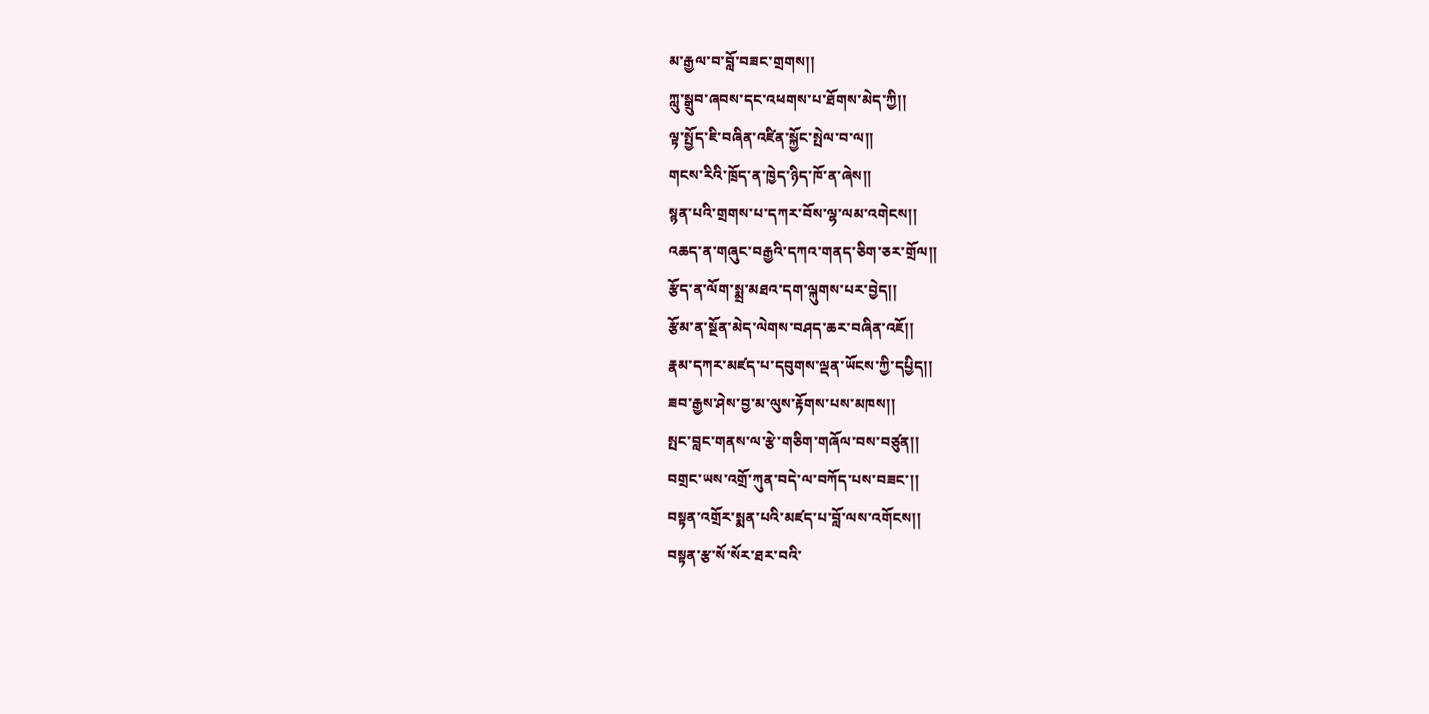མ་རྒྱལ་བ་བློ་བཟང་གྲགས།།
ཀླུ་སྒྲུབ་ཞབས་དང་འཕགས་པ་ཐོགས་མེད་ཀྱི།།
ལྟ་སྤྱོད་ཇི་བཞིན་འཛིན་སྐྱོང་སྤེལ་བ་ལ།།
གངས་རིའི་ཁྲོད་ན་ཁྱེད་ཉིད་ཁོ་ན་ཞེས།།
སྙན་པའི་གྲགས་པ་དཀར་བོས་ལྷ་ལམ་འགེངས།།
འཆད་ན་གཞུང་བརྒྱའི་དཀའ་གནད་ཅིག་ཅར་གྲོལ།།
རྩོད་ན་ལོག་སྨྲ་མཐའ་དག་ལྐུགས་པར་བྱེད།།
རྩོམ་ན་སྔོན་མེད་ལེགས་བཤད་ཆར་བཞིན་འཇོ།།
རྣམ་དཀར་མཛད་པ་དབུགས་ལྡན་ཡོངས་ཀྱི་དཔྱིད།།
ཟབ་རྒྱས་ཤེས་བྱ་མ་ལུས་རྟོགས་པས་མཁས།།
སྤང་བླང་གནས་ལ་རྩེ་གཅིག་གཞོལ་བས་བཙུན།།
བགྲང་ཡས་འགྲོ་ཀུན་བདེ་ལ་བཀོད་པས་བཟང་།།
བསྟན་འགྲོར་སྨན་པའི་མཛད་པ་བློ་ལས་འགོངས།།
བསྟན་རྩ་སོ་སོར་ཐར་བའི་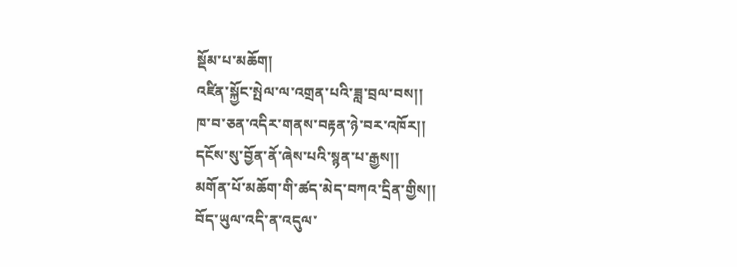སྡོམ་པ་མཆོག།
འཛིན་སྐྱོང་སྤེལ་ལ་འགྲན་པའི་ཟླ་བྲལ་བས།།
ཁ་བ་ཅན་འདིར་གནས་བརྟན་ཉེ་བར་འཁོར།།
དངོས་སུ་བྱོན་ནོ་ཞེས་པའི་སྙན་པ་རྒྱས།།
མགོན་པོ་མཆོག་གི་ཚད་མེད་བཀའ་དྲིན་གྱིས།།
བོད་ཡུལ་འདི་ན་འདུལ་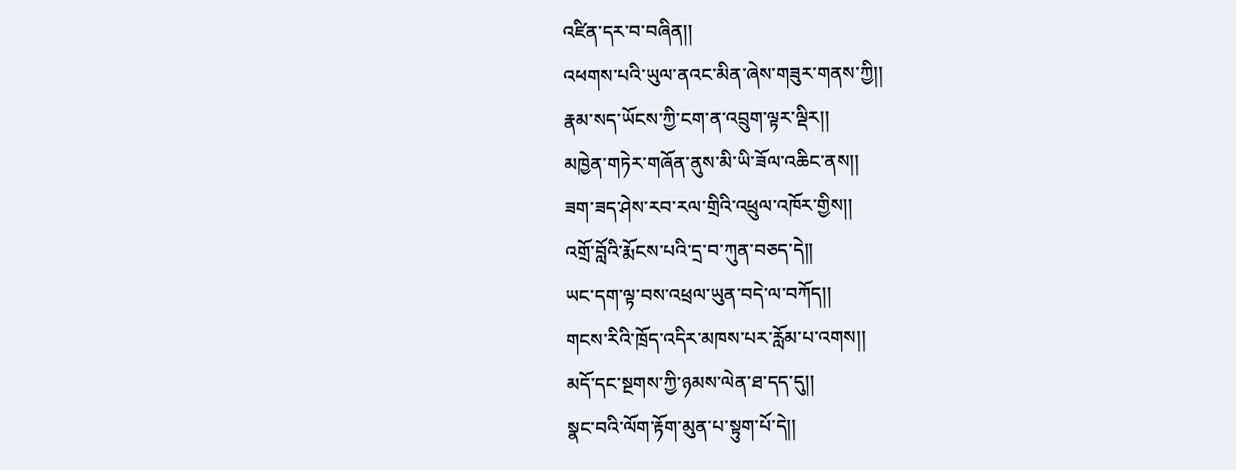འཛིན་དར་བ་བཞིན།།
འཕགས་པའི་ཡུལ་ནའང་མིན་ཞེས་གཟུར་གནས་ཀྱི།།
རྣམ་སད་ཡོངས་ཀྱི་ངག་ན་འབྲུག་ལྟར་ལྡིར།།
མཁྱེན་གཏེར་གཞོན་ནུས་མི་ཡི་ཟོལ་འཆིང་ནས།།
ཟག་ཟད་ཤེས་རབ་རལ་གྲིའི་འཕྲུལ་འཁོར་གྱིས།།
འགྲོ་བློའི་རྨོངས་པའི་དྲ་བ་ཀུན་བཅད་དེ།།
ཡང་དག་ལྟ་བས་འཕྲལ་ཡུན་བདེ་ལ་བཀོད།།
གངས་རིའི་ཁྲོད་འདིར་མཁས་པར་རློམ་པ་འགས།།
མདོ་དང་སྔགས་ཀྱི་ཉམས་ལེན་ཐ་དད་དུ།།
སྣང་བའི་ལོག་རྟོག་མུན་པ་སྟུག་པོ་དེ།།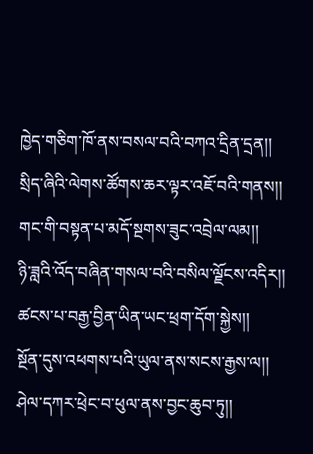ཁྱེད་གཅིག་ཁོ་ནས་བསལ་བའི་བཀའ་དྲིན་དྲན།།
སྲིད་ཞིའི་ལེགས་ཚོགས་ཆར་ལྟར་འཇོ་བའི་གནས།།
གང་གི་བསྟན་པ་མདོ་སྔགས་ཟུང་འབྲེལ་ལམ།།
ཉི་ཟླའི་འོད་བཞིན་གསལ་བའི་བསིལ་ལྗོངས་འདིར།།
ཚངས་པ་བརྒྱ་བྱིན་ཡིན་ཡང་ཕྲག་དོག་སྐྱེས།།
སྔོན་དུས་འཕགས་པའི་ཡུལ་ནས་སངས་རྒྱས་ལ།།
ཤེལ་དཀར་ཕྲེང་བ་ཕུལ་ནས་བྱང་ཆུབ་ཏུ།།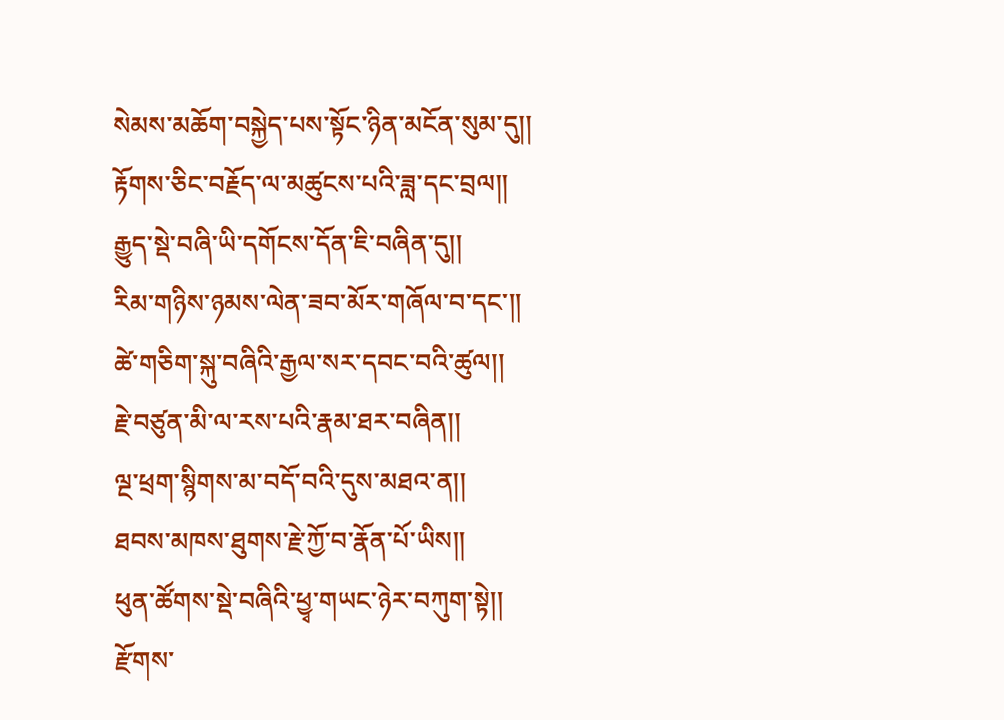སེམས་མཆོག་བསྐྱེད་པས་སྟོང་ཉིན་མངོན་སུམ་དུ།།
རྟོགས་ཅིང་བརྗོད་ལ་མཚུངས་པའི་ཟླ་དང་བྲལ།།
རྒྱུད་སྡེ་བཞི་ཡི་དགོངས་དོན་ཇི་བཞིན་དུ།།
རིམ་གཉིས་ཉམས་ལེན་ཟབ་མོར་གཞོལ་བ་དང་།།
ཚེ་གཅིག་སྐུ་བཞིའི་རྒྱལ་སར་དབང་བའི་ཚུལ།།
རྗེ་བཙུན་མི་ལ་རས་པའི་རྣམ་ཐར་བཞིན།།
ལྔ་ཕྲག་སྙིགས་མ་བདོ་བའི་དུས་མཐའ་ན།།
ཐབས་མཁས་ཐུགས་རྗེ་ཀྱོ་བ་རྣོན་པོ་ཡིས།།
ཕུན་ཚོགས་སྡེ་བཞིའི་ཕྱྭ་གཡང་ཉེར་བཀུག་སྟེ།།
རྫོགས་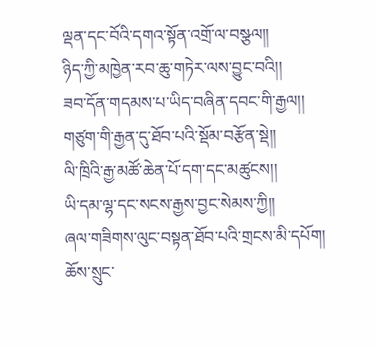ལྡན་དང་བོའི་དགའ་སྟོན་འགྲོ་ལ་བསྩལ།།
ཉིད་ཀྱི་མཁྱེན་རབ་ཆུ་གཏེར་ལས་བྱུང་བའི།།
ཟབ་དོན་གདམས་པ་ཡིད་བཞིན་དབང་གི་རྒྱལ།།
གཙུག་གི་རྒྱན་དུ་ཐོབ་པའི་སྡོམ་བརྩོན་སྡེ།།
ལི་ཁྲིའི་རྒྱ་མཚོ་ཆེན་པོ་དག་དང་མཚུངས།།
ཡི་དམ་ལྷ་དང་སངས་རྒྱས་བྱང་སེམས་ཀྱི།།
ཞལ་གཟིགས་ལུང་བསྟན་ཐོབ་པའི་གྲངས་མི་དཔོག།
ཆོས་སྲུང་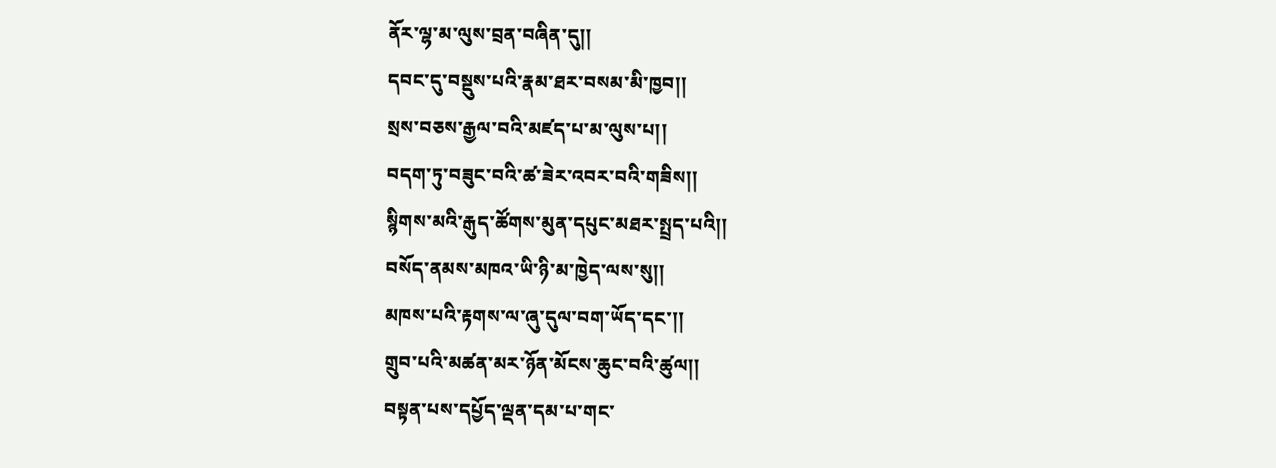ནོར་ལྷ་མ་ལུས་བྲན་བཞིན་དུ།།
དབང་དུ་བསྡུས་པའི་རྣམ་ཐར་བསམ་མི་ཁྱབ།།
སྲས་བཅས་རྒྱལ་བའི་མཛད་པ་མ་ལུས་པ།།
བདག་ཏུ་བཟུང་བའི་ཚ་ཟེར་འབར་བའི་གཟིས།།
སྙིགས་མའི་རྒུད་ཚོགས་མུན་དཔུང་མཐར་སྤྲད་པའི།།
བསོད་ནམས་མཁའ་ཡི་ཉི་མ་ཁྱེད་ལས་སུ།།
མཁས་པའི་རྟགས་ལ་ཞུ་དུལ་བག་ཡོད་དང་།།
གྲུབ་པའི་མཚན་མར་ཉོན་མོངས་ཆུང་བའི་ཚུལ།།
བསྟན་པས་དཔྱོད་ལྡན་དམ་པ་གང་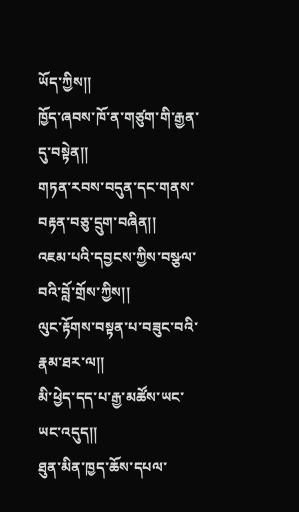ཡོད་ཀྱིས།།
ཁྱོད་ཞབས་ཁོ་ན་གཙུག་གི་རྒྱན་དུ་བསྟེན།།
གཏན་རབས་བདུན་དང་གནས་བརྟན་བཅུ་དྲུག་བཞིན།།
འཇམ་པའི་དབྱངས་ཀྱིས་བསྩལ་བའི་བློ་གྲོས་ཀྱིས།།
ལུང་རྟོགས་བསྟན་པ་བཟུང་བའི་རྣམ་ཐར་ལ།།
མི་ཕྱེད་དད་པ་རྒྱ་མཚོས་ཡང་ཡང་འདུད།།
ཐུན་མིན་ཁྱད་ཆོས་དཔལ་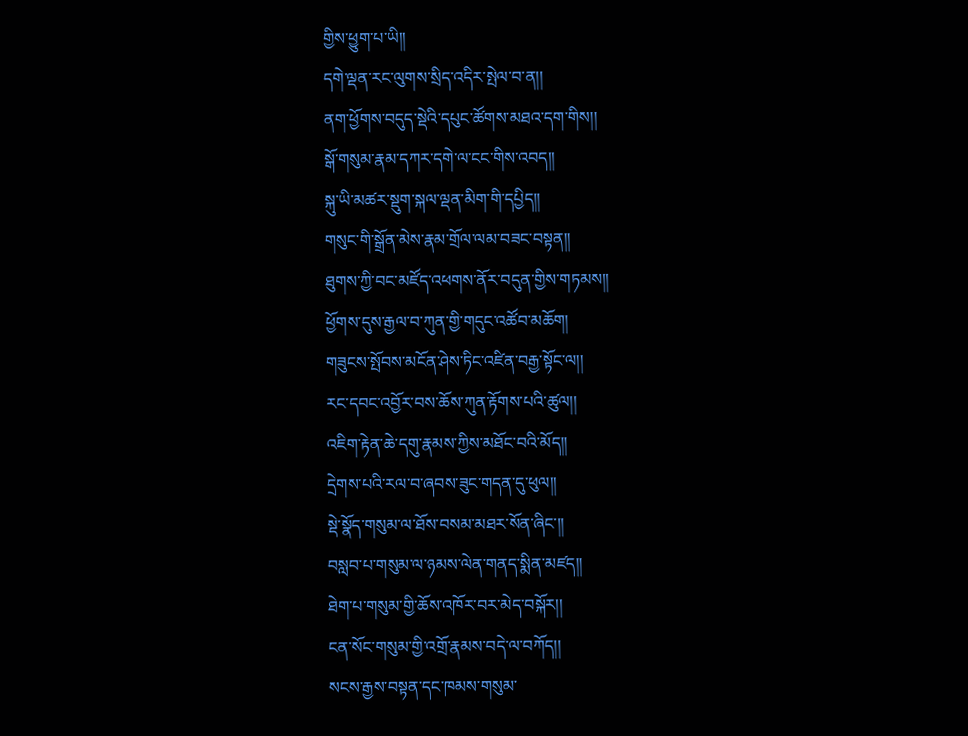གྱིས་ཕྱུག་པ་ཡི།།
དགེ་ལྡན་རང་ལུགས་སྲིད་འདིར་སྤེལ་བ་ན།།
ནག་ཕྱོགས་བདུད་སྡེའི་དཔུང་ཚོགས་མཐའ་དག་གིས།།
སྒོ་གསུམ་རྣམ་དཀར་དགེ་ལ་ངང་གིས་འབད།།
སྐུ་ཡི་མཚར་སྡུག་སྐལ་ལྡན་མིག་གི་དཔྱིད།།
གསུང་གི་སྒྲོན་མེས་རྣམ་གྲོལ་ལམ་བཟང་བསྟན།།
ཐུགས་ཀྱི་བང་མཛོད་འཕགས་ནོར་བདུན་གྱིས་གཏམས།།
ཕྱོགས་དུས་རྒྱལ་བ་ཀུན་གྱི་གདུང་འཚོབ་མཆོག།
གཟུངས་སྤོབས་མངོན་ཤེས་ཏིང་འཛིན་བརྒྱ་སྟོང་ལ།།
རང་དབང་འབྱོར་བས་ཆོས་ཀུན་རྟོགས་པའི་ཚུལ།།
འཇིག་རྟེན་ཆེ་དགུ་རྣམས་ཀྱིས་མཐོང་བའི་མོད།།
དྲེགས་པའི་རལ་བ་ཞབས་ཟུང་གདན་དུ་ཕུལ།།
སྡེ་སྣོད་གསུམ་ལ་ཐོས་བསམ་མཐར་སོན་ཞིང་།།
བསླབ་པ་གསུམ་ལ་ཉམས་ལེན་གནད་སྨིན་མཛད།།
ཐེག་པ་གསུམ་གྱི་ཆོས་འཁོར་བར་མེད་བསྐོར།།
ངན་སོང་གསུམ་གྱི་འགྲོ་རྣམས་བདེ་ལ་བཀོད།།
སངས་རྒྱས་བསྟན་དང་ཁམས་གསུམ་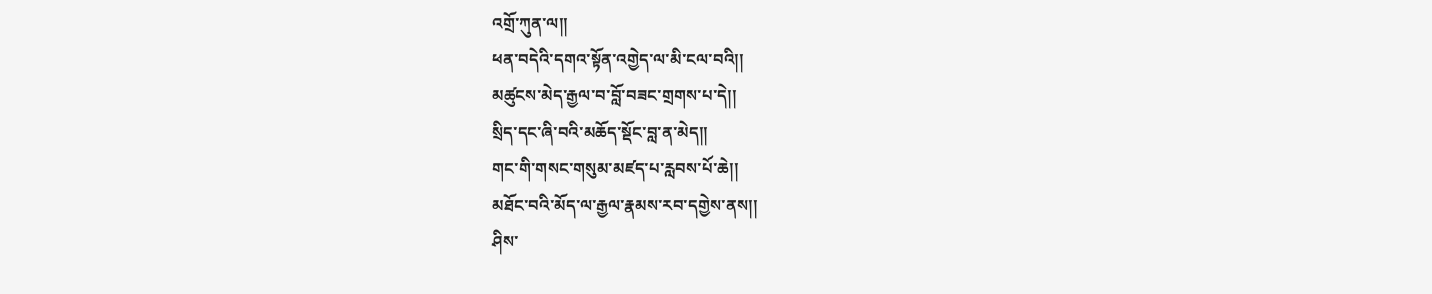འགྲོ་ཀུན་ལ།།
ཕན་བདེའི་དགའ་སྟོན་འགྱེད་ལ་མི་ངལ་བའི།།
མཚུངས་མེད་རྒྱལ་བ་བློ་བཟང་གྲགས་པ་དེ།།
སྲིད་དང་ཞི་བའི་མཆོད་སྡོང་བླ་ན་མེད།།
གང་གི་གསང་གསུམ་མཛད་པ་རླབས་པོ་ཆེ།།
མཐོང་བའི་མོད་ལ་རྒྱལ་རྣམས་རབ་དགྱེས་ནས།།
ཤིས་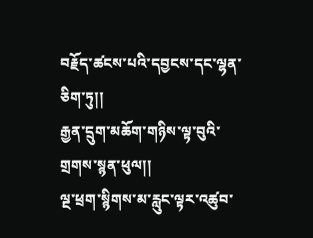བརྗོད་ཚངས་པའི་དབྱངས་དང་ལྷན་ཅིག་ཏུ།།
རྒྱན་དྲུག་མཆོག་གཉིས་ལྟ་བུའི་གྲགས་སྙན་ཕུལ།།
ལྔ་ཕྲག་སྙིགས་མ་རླུང་ལྟར་འཚུབ་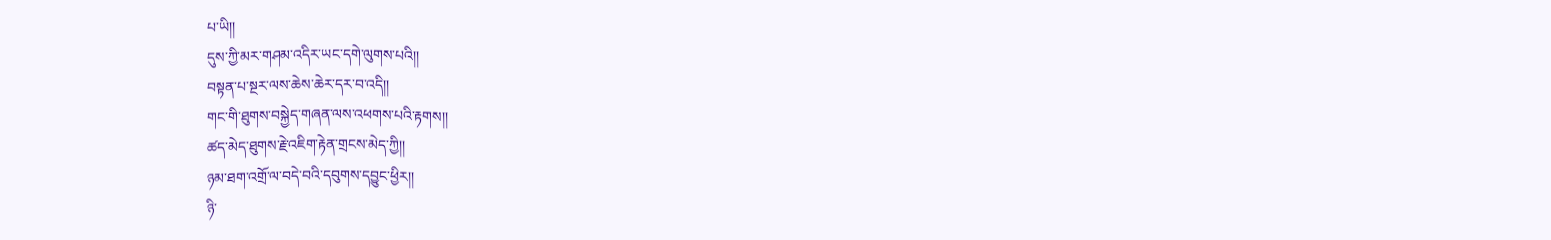པ་ཡི།།
དུས་ཀྱི་མར་གཤམ་འདིར་ཡང་དགེ་ལུགས་པའི།།
བསྟན་པ་སྔར་ལས་ཆེས་ཆེར་དར་བ་འདི།།
གང་གི་ཐུགས་བསྐྱེད་གཞན་ལས་འཕགས་པའི་རྟགས།།
ཚད་མེད་ཐུགས་རྗེ་འཇིག་རྟེན་གྲངས་མེད་ཀྱི།།
ཉམ་ཐག་འགྲོ་ལ་བདེ་བའི་དབུགས་དབྱུང་ཕྱིར།།
ཉི་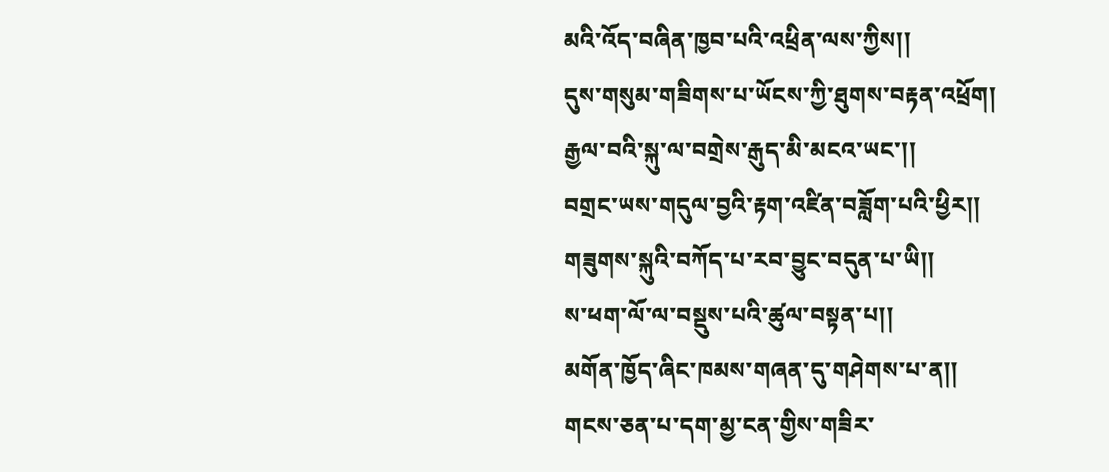མའི་འོད་བཞིན་ཁྱབ་པའི་འཕྲིན་ལས་ཀྱིས།།
དུས་གསུམ་གཟིགས་པ་ཡོངས་ཀྱི་ཐུགས་བརྟན་འཕྲོག།
རྒྱལ་བའི་སྐུ་ལ་བགྲེས་རྒུད་མི་མངའ་ཡང་།།
བགྲང་ཡས་གདུལ་བྱའི་རྟག་འཛིན་བཟློག་པའི་ཕྱིར།།
གཟུགས་སྐུའི་བཀོད་པ་རབ་བྱུང་བདུན་པ་ཡི།།
ས་ཕག་ལོ་ལ་བསྡུས་པའི་ཚུལ་བསྟན་པ།།
མགོན་ཁྱོད་ཞིང་ཁམས་གཞན་དུ་གཤེགས་པ་ན།།
གངས་ཅན་པ་དག་མྱ་ངན་གྱིས་གཟིར་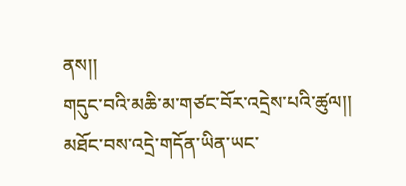ནས།།
གདུང་བའི་མཆི་མ་གཙང་བོར་འདྲེས་པའི་ཚུལ།།
མཐོང་བས་འདྲེ་གདོན་ཡིན་ཡང་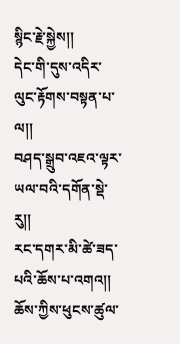སྙིང་རྗེ་སྐྱེས།།
དེང་གི་དུས་འདིར་ལུང་རྟོགས་བསྟན་པ་ལ།།
བཤད་སྒྲུབ་འཇའ་ལྟར་ཡལ་བའི་དགོན་སྡེ་རུ།།
རང་དགར་མི་ཚེ་ཟད་པའི་ཆོས་པ་འགའ།།
ཆོས་ཀྱིས་ཕུངས་ཚུལ་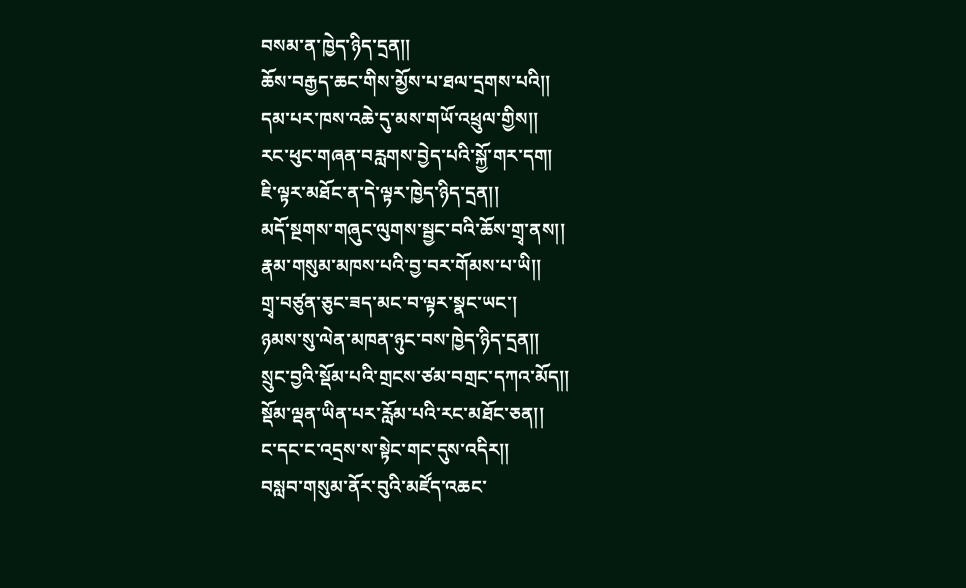བསམ་ན་ཁྱེད་ཉིད་དྲན།།
ཆོས་བརྒྱད་ཆང་གིས་མྱོས་པ་ཐལ་དྲགས་པའི།།
དམ་པར་ཁས་འཆེ་དུ་མས་གཡོ་འཕྲུལ་གྱིས།།
རང་ཕུང་གཞན་བརླགས་བྱེད་པའི་སྐྱོ་གར་དག།
ཇི་ལྟར་མཐོང་ན་དེ་ལྟར་ཁྱེད་ཉིད་དྲན།།
མདོ་སྔགས་གཞུང་ལུགས་སྦྱང་བའི་ཆོས་གྲྭ་ནས།།
རྣམ་གསུམ་མཁས་པའི་བྱ་བར་གོམས་པ་ཡི།།
གྲྭ་བཙུན་ཅུང་ཟད་མང་བ་ལྟར་སྣང་ཡང་།
ཉམས་སུ་ལེན་མཁན་ཉུང་བས་ཁྱེད་ཉིད་དྲན།།
སྲུང་བྱའི་སྡོམ་པའི་གྲངས་ཙམ་བགྲང་དཀའ་མོད།།
སྡོམ་ལྡན་ཡིན་པར་རློམ་པའི་རང་མཐོང་ཅན།།
ང་དང་ང་འདྲས་ས་སྟེང་གང་དུས་འདིར།།
བསླབ་གསུམ་ནོར་བུའི་མཛོད་འཆང་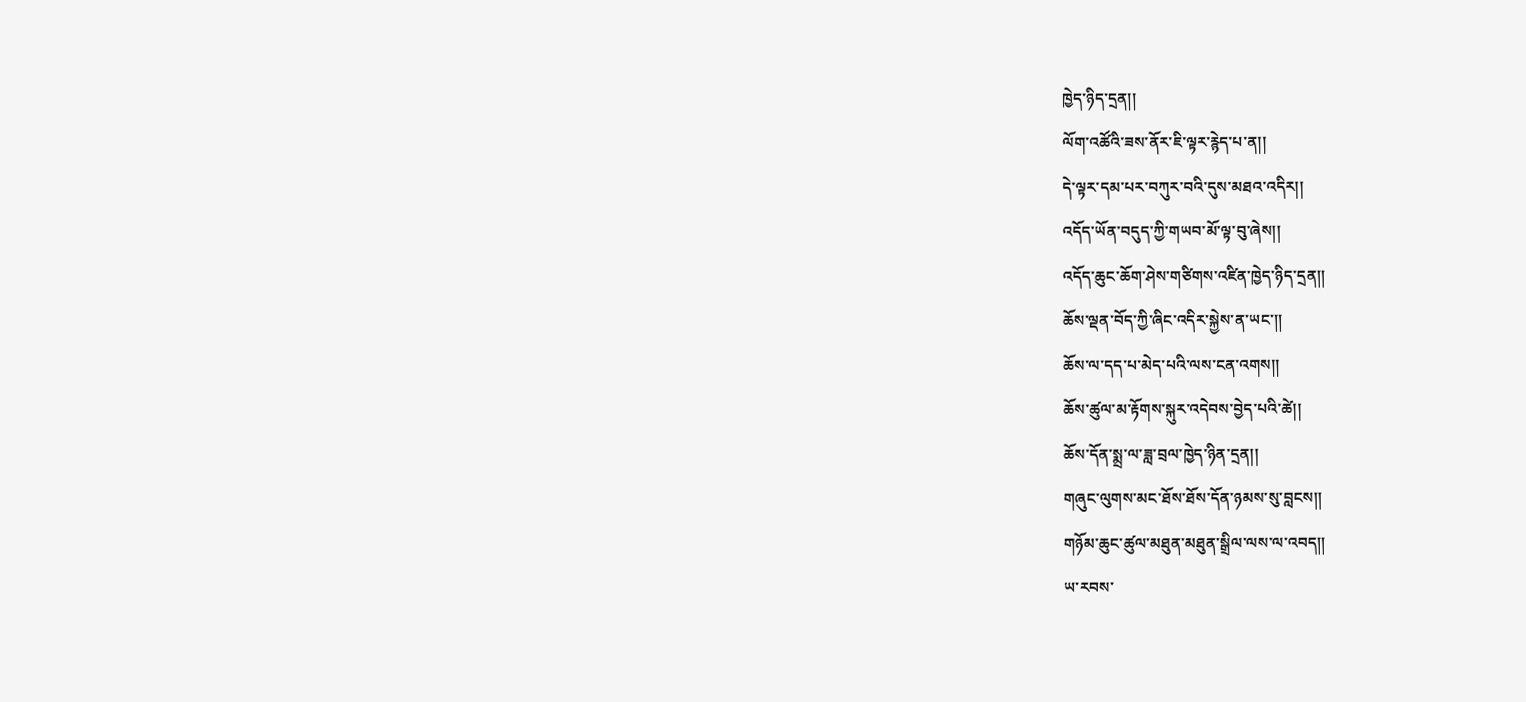ཁྱེད་ཉིད་དྲན།།
ལོག་འཚོའི་ཟས་ནོར་ཇི་ལྟར་རྙེད་པ་ན།།
དེ་ལྟར་དམ་པར་བཀུར་བའི་དུས་མཐའ་འདིར།།
འདོད་ཡོན་བདུད་ཀྱི་གཡབ་མོ་ལྟ་བུ་ཞེས།།
འདོད་ཆུང་ཆོག་ཤེས་གཙིགས་འཛིན་ཁྱེད་ཉིད་དྲན།།
ཆོས་ལྡན་བོད་ཀྱི་ཞིང་འདིར་སྐྱེས་ན་ཡང་།།
ཆོས་ལ་དད་པ་མེད་པའི་ལས་ངན་འགས།།
ཆོས་ཚུལ་མ་རྟོགས་སྐུར་འདེབས་བྱེད་པའི་ཚེ།།
ཆོས་དོན་སྨྲ་ལ་ཟླ་བྲལ་ཁྱེད་ཉིན་དྲན།།
གཞུང་ལུགས་མང་ཐོས་ཐོས་དོན་ཉམས་སུ་བླངས།།
གཉོམ་ཆུང་ཚུལ་མཐུན་མཐུན་སྒྲིལ་ལས་ལ་འབད།།
ཡ་རབས་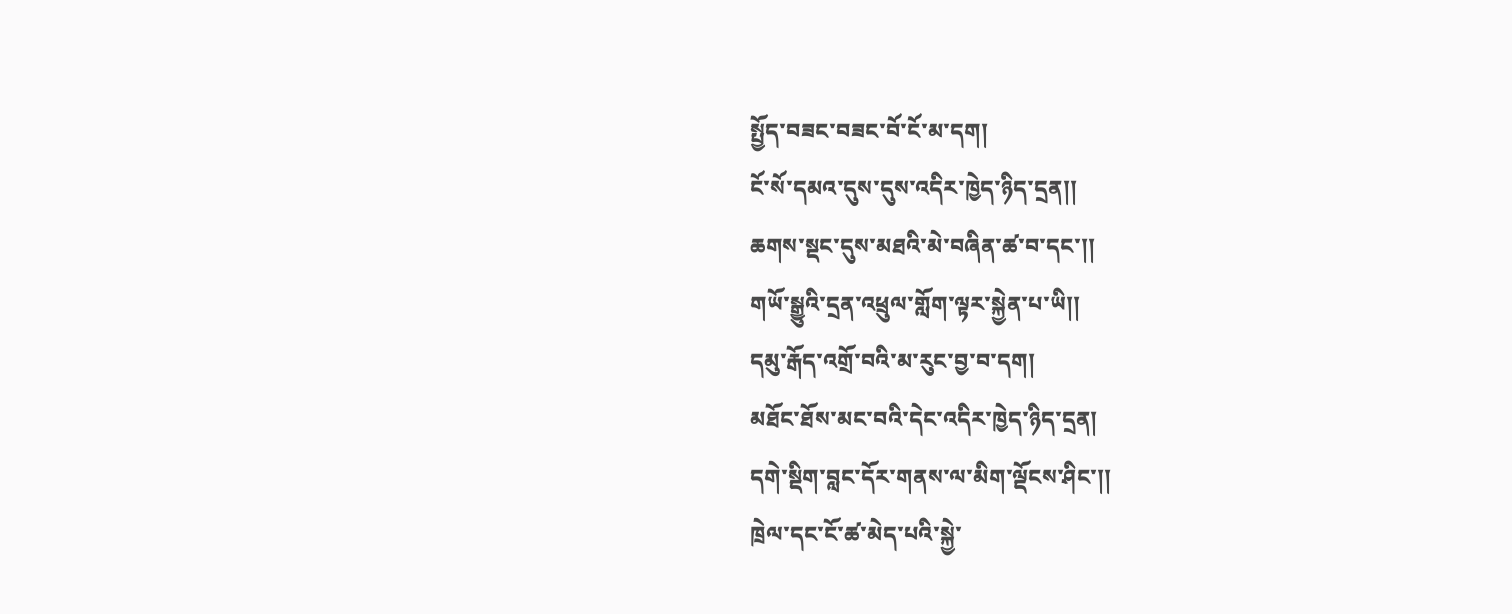སྤྱོད་བཟང་བཟང་བོ་ངོ་མ་དག།
ངོ་སོ་དམའ་དུས་དུས་འདིར་ཁྱེད་ཉིད་དྲན།།
ཆགས་སྡང་དུས་མཐའི་མེ་བཞིན་ཚ་བ་དང་།།
གཡོ་སྒྱུའི་དྲན་འཕྲུལ་གློག་ལྟར་སྐྱེན་པ་ཡི།།
དམུ་རྒོད་འགྲོ་བའི་མ་རུང་བྱ་བ་དག།
མཐོང་ཐོས་མང་བའི་དེང་འདིར་ཁྱེད་ཉིད་དྲན།
དགེ་སྡིག་བླང་དོར་གནས་ལ་མིག་ལྡོངས་ཤིང་།།
ཁྲེལ་དང་ངོ་ཚ་མེད་པའི་སྐྱེ་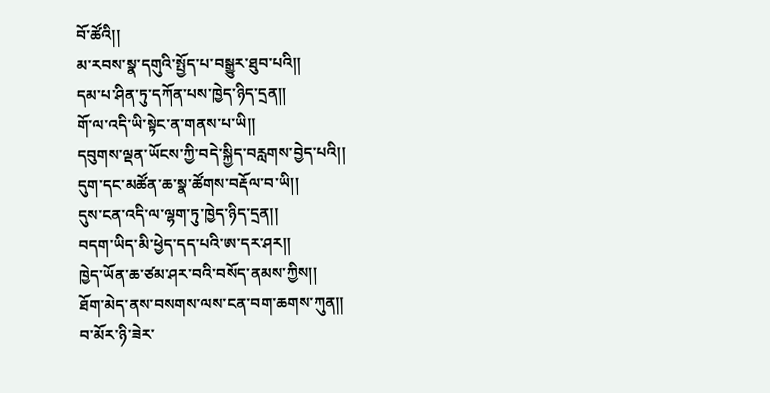བོ་ཚོའི།།
མ་རབས་སྣ་དགུའི་སྤྱོད་པ་བསྒྱུར་ཐུབ་པའི།།
དམ་པ་ཤིན་ཏུ་དཀོན་པས་ཁྱེད་ཉིད་དྲན།།
གོ་ལ་འདི་ཡི་སྟེང་ན་གནས་པ་ཡི།།
དབུགས་ལྡན་ཡོངས་ཀྱི་བདེ་སྐྱིད་བརླགས་བྱེད་པའི།།
དུག་དང་མཚོན་ཆ་སྣ་ཚོགས་བརྡོལ་བ་ཡི།།
དུས་ངན་འདི་ལ་ལྷག་ཏུ་ཁྱེད་ཉིད་དྲན།།
བདག་ཡིད་མི་ཕྱེད་དད་པའི་ཨ་དར་ཤར།།
ཁྱེད་ཡོན་ཆ་ཙམ་ཤར་བའི་བསོད་ནམས་ཀྱིས།།
ཐོག་མེད་ནས་བསགས་ལས་ངན་བག་ཆགས་ཀུན།།
བ་མོར་ཉི་ཟེར་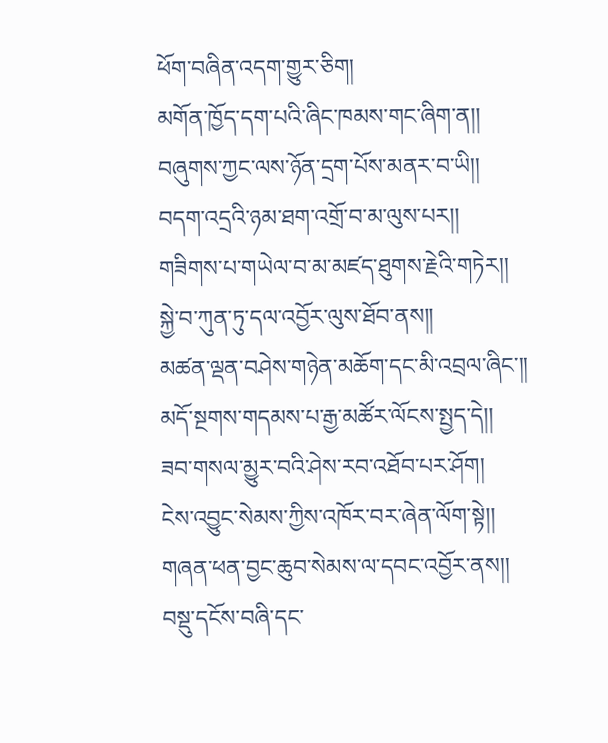ཕོག་བཞིན་འདག་གྱུར་ཅིག།
མགོན་ཁྱོད་དག་པའི་ཞིང་ཁམས་གང་ཞིག་ན།།
བཞུགས་ཀྱང་ལས་ཉོན་དྲག་པོས་མནར་བ་ཡི།།
བདག་འདྲའི་ཉམ་ཐག་འགྲོ་བ་མ་ལུས་པར།།
གཟིགས་པ་གཡེལ་བ་མ་མཛད་ཐུགས་རྗེའི་གཏེར།།
སྐྱེ་བ་ཀུན་ཏུ་དལ་འབྱོར་ལུས་ཐོབ་ནས།།
མཚན་ལྡན་བཤེས་གཉེན་མཆོག་དང་མི་འབྲལ་ཞིང་།།
མདོ་སྔགས་གདམས་པ་རྒྱ་མཚོར་ལོངས་སྤྱད་དེ།།
ཟབ་གསལ་མྱུར་བའི་ཤེས་རབ་འཐོབ་པར་ཤོག།
ངེས་འབྱུང་སེམས་ཀྱིས་འཁོར་བར་ཞེན་ལོག་སྟེ།།
གཞན་ཕན་བྱང་ཆུབ་སེམས་ལ་དབང་འབྱོར་ནས།།
བསྡུ་དངོས་བཞི་དང་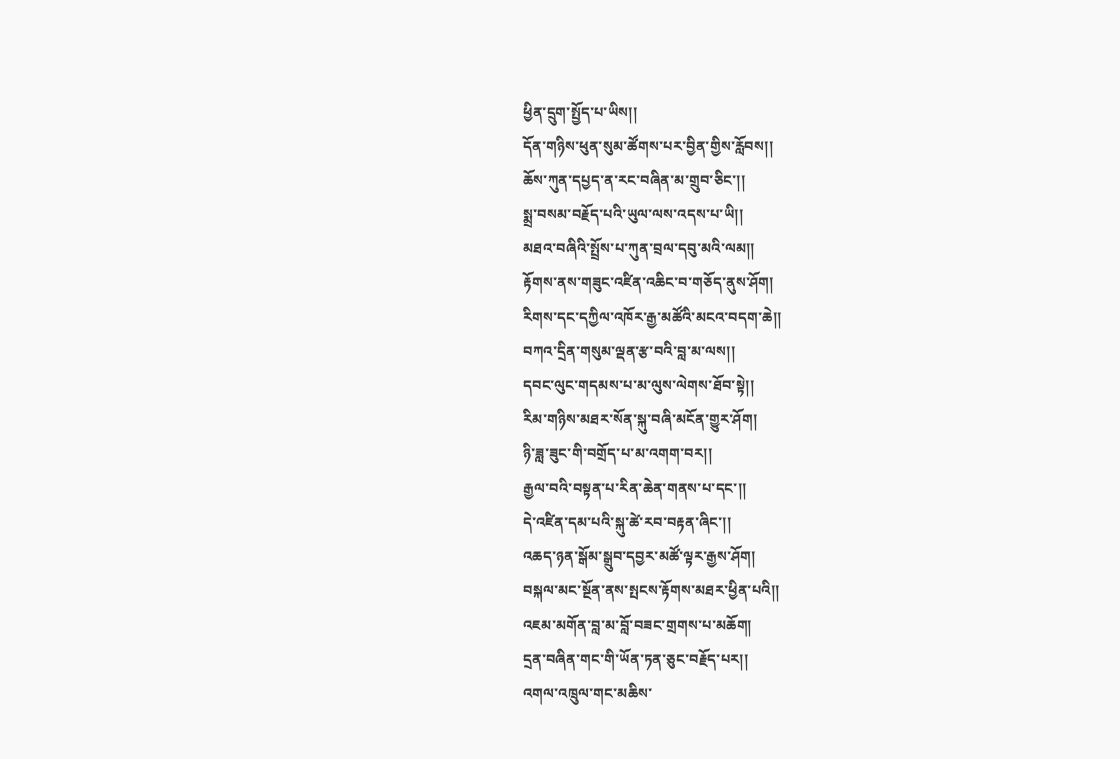ཕྱིན་དྲུག་སྤྱོད་པ་ཡིས།།
དོན་གཉིས་ཕུན་སུམ་ཚོགས་པར་བྱིན་གྱིས་རློབས།།
ཆོས་ཀུན་དཔྱད་ན་རང་བཞིན་མ་གྲུབ་ཅིང་།།
སྨྲ་བསམ་བརྗོད་པའི་ཡུལ་ལས་འདས་པ་ཡི།།
མཐའ་བཞིའི་སྤྲོས་པ་ཀུན་བྲལ་དབུ་མའི་ལམ།།
རྟོགས་ནས་གཟུང་འཛིན་འཆིང་བ་གཅོད་ནུས་ཤོག།
རིགས་དང་དཀྱིལ་འཁོར་རྒྱ་མཚོའི་མངའ་བདག་ཆེ།།
བཀའ་དྲིན་གསུམ་ལྡན་རྩ་བའི་བླ་མ་ལས།།
དབང་ལུང་གདམས་པ་མ་ལུས་ལེགས་ཐོབ་སྟེ།།
རིམ་གཉིས་མཐར་སོན་སྐུ་བཞི་མངོན་གྱུར་ཤོག།
ཉི་ཟླ་ཟུང་གི་བགྲོད་པ་མ་འགག་བར།།
རྒྱལ་བའི་བསྟན་པ་རིན་ཆེན་གནས་པ་དང་།།
དེ་འཛིན་དམ་པའི་སྐུ་ཚེ་རབ་བརྟན་ཞིང་།།
འཆད་ཉན་སྒོམ་སྒྲུབ་དབྱར་མཚོ་ལྟར་རྒྱས་ཤོག།
བསྐལ་མང་སྔོན་ནས་སྤངས་རྟོགས་མཐར་ཕྱིན་པའི།།
འཇམ་མགོན་བླ་མ་བློ་བཟང་གྲགས་པ་མཆོག།
དྲན་བཞིན་གང་གི་ཡོན་ཏན་ཅུང་བརྗོད་པར།།
འགལ་འཁྲུལ་གང་མཆིས་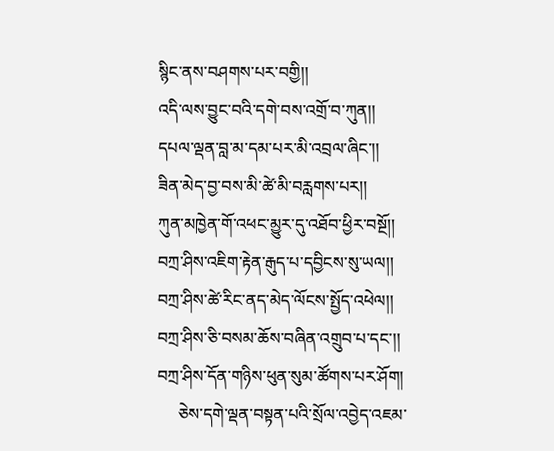སྙིང་ནས་བཤགས་པར་བགྱི།།
འདི་ལས་བྱུང་བའི་དགེ་བས་འགྲོ་བ་ཀུན།།
དཔལ་ལྡན་བླ་མ་དམ་པར་མི་འབྲལ་ཞིང་།།
ཟིན་མེད་བྱ་བས་མི་ཚེ་མི་བརླགས་པར།།
ཀུན་མཁྱེན་གོ་འཕང་མྱུར་དུ་འཐོབ་ཕྱིར་བསྔོ།།
བཀྲ་ཤིས་འཇིག་རྟེན་རྒུད་པ་དབྱིངས་སུ་ཡལ།།
བཀྲ་ཤིས་ཚེ་རིང་ནད་མེད་ལོངས་སྤྱོད་འཕེལ།།
བཀྲ་ཤིས་ཅི་བསམ་ཆོས་བཞིན་འགྲུབ་པ་དང་།།
བཀྲ་ཤིས་དོན་གཉིས་ཕུན་སུམ་ཚོགས་པར་ཤོག།
     ཅེས་དགེ་ལྡན་བསྟན་པའི་སྲོལ་འབྱེད་འཇམ་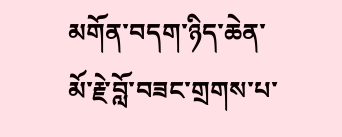མགོན་བདག་ཉིད་ཆེན་མོ་རྗེ་བློ་བཟང་གྲགས་པ་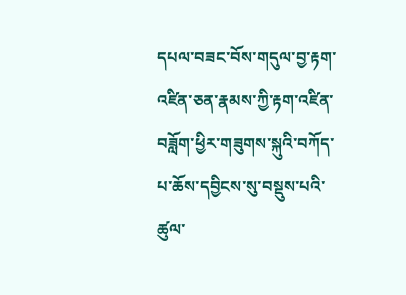དཔལ་བཟང་བོས་གདུལ་བྱ་རྟག་འཛིན་ཅན་རྣམས་ཀྱི་རྟག་འཛིན་བཟློག་ཕྱིར་གཟུགས་སྐུའི་བཀོད་པ་ཆོས་དབྱིངས་སུ་བསྡུས་པའི་ཚུལ་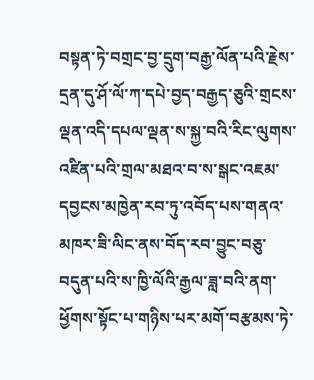བསྟན་ཏེ་བགྲང་བྱ་དྲུག་བརྒྱ་ལོན་པའི་རྗེས་དྲན་དུ་ཤོ་ལོ་ཀ་དཔེ་བྱད་བརྒྱད་ཅུའི་གྲངས་ལྡན་འདི་དཔལ་ལྡན་ས་སྐྱ་བའི་རིང་ལུགས་འཛིན་པའི་གྲལ་མཐའ་བ་ས་སྒང་འཇམ་དབྱངས་མཁྱེན་རབ་ཏུ་འབོད་པས་གནའ་མཁར་ཟི་ལིང་ནས་བོད་རབ་བྱུང་བཅུ་བདུན་པའི་ས་ཁྱི་ལོའི་རྒྱལ་ཟླ་བའི་ནག་ཕྱོགས་སྟོང་པ་གཉིས་པར་མགོ་བརྩམས་ཏེ་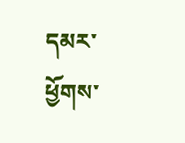དམར་ཕྱོགས་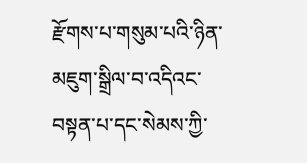རྫོགས་པ་གསུམ་པའི་ཉིན་མཇུག་སྒྲིལ་བ་འདིའང་བསྟན་པ་དང་སེམས་ཀྱི་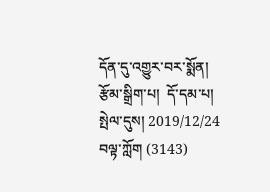དོན་དུ་འགྱུར་བར་སྨོན།
རྩོམ་སྒྲིག་པ།  དོ་དམ་པ།  སྤེལ་དུས། 2019/12/24 བལྟ་ཀློག (3143)